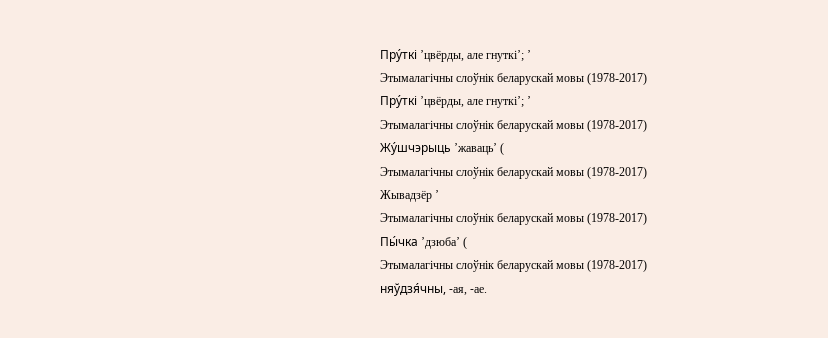Пру́ткі ’цвёрды, але гнуткі’; ’
Этымалагічны слоўнік беларускай мовы (1978-2017)
Пру́ткі ’цвёрды, але гнуткі’; ’
Этымалагічны слоўнік беларускай мовы (1978-2017)
Жу́шчэрыць ’жаваць’ (
Этымалагічны слоўнік беларускай мовы (1978-2017)
Жывадзёр ’
Этымалагічны слоўнік беларускай мовы (1978-2017)
Пы́чка ’дзюба’ (
Этымалагічны слоўнік беларускай мовы (1978-2017)
няўдзя́чны, ‑ая, ‑ае.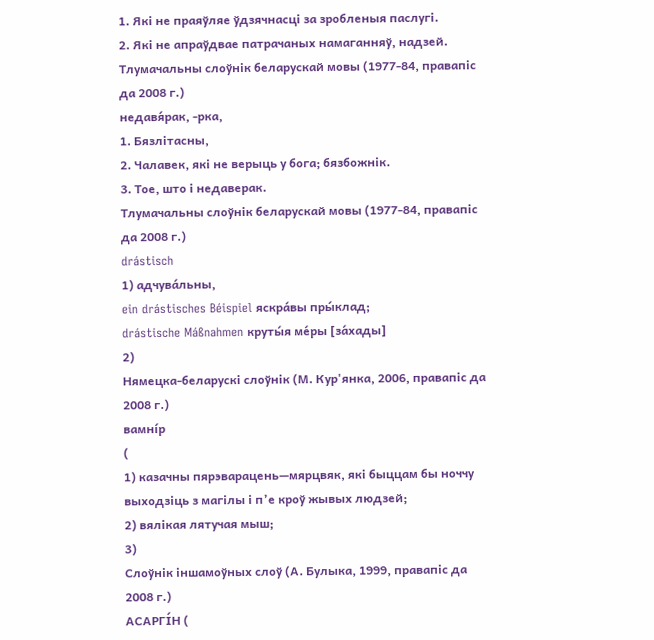1. Які не праяўляе ўдзячнасці за зробленыя паслугі.
2. Які не апраўдвае патрачаных намаганняў, надзей.
Тлумачальны слоўнік беларускай мовы (1977-84, правапіс да 2008 г.)
недавя́рак, ‑рка,
1. Бязлітасны,
2. Чалавек, які не верыць у бога; бязбожнік.
3. Тое, што і недаверак.
Тлумачальны слоўнік беларускай мовы (1977-84, правапіс да 2008 г.)
drástisch
1) адчува́льны,
ein drástisches Béispiel яскра́вы пры́клад;
drástische Máßnahmen круты́я ме́ры [за́хады]
2)
Нямецка-беларускі слоўнік (М. Кур'янка, 2006, правапіс да 2008 г.)
вамні́р
(
1) казачны пярэварацень—мярцвяк, які быццам бы ноччу выходзіць з магілы і п’е кроў жывых людзей;
2) вялікая лятучая мыш;
3)
Слоўнік іншамоўных слоў (А. Булыка, 1999, правапіс да 2008 г.)
АСАРГІ́Н (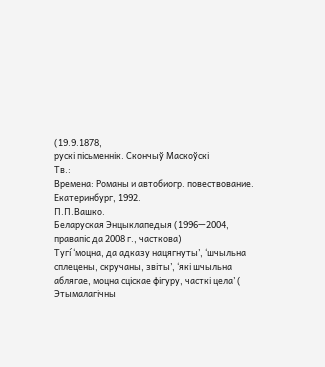(19.9.1878,
рускі пісьменнік. Скончыў Маскоўскі
Тв.:
Времена: Романы и автобиогр. повествование. Екатеринбург, 1992.
П.П.Вашко.
Беларуская Энцыклапедыя (1996—2004, правапіс да 2008 г., часткова)
Тугі́ ‘моцна, да адказу нацягнуты’, ‘шчыльна сплецены, скручаны, звіты’, ‘які шчыльна аблягае, моцна сціскае фігуру, часткі цела’ (
Этымалагічны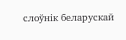слоўнік беларускай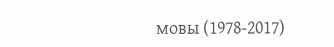мовы (1978-2017)